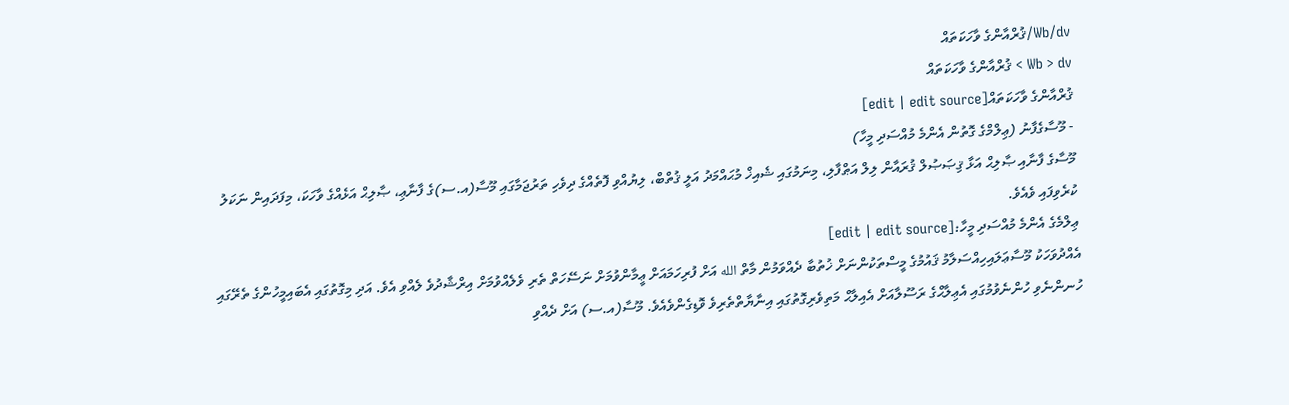Wb/dv/ޤުރްއާންގެ ވާހަކަތައް
Wb > dv > ޤުރްއާންގެ ވާހަކަތައް
ޤުރްއާންގެ ވާހަކަތައް[edit | edit source]
- މޫސާގެފާނު (ޢިލްމްގެ ގޮތުން އެންމެ މުއްސަދި މީހާ)
މޫސާގެ ފާނާއި ޞާލިޙް އަޅާ ޤިޞަޞުލް ޤުރައާން ލިލް އަޠްފާލި، މިނަމުގައި ޝެއިޚް މުޙައްމަދު އަލީ ޤުތްބް، ލިޔުއްވި ފޮތެއްގެ ދިވެހި ތަރުޖަމާގައި މޫސާ(އ.ސ)ގެ ފާނާޢި، ޞާލިޙް އަޅެއްގެ ވާހަކަ، މިފަދައިން ނަކަލު ކުރެވިފައި ވެއެވެ.
ޢިލްމެގެ އެންމެ މުއްސަދި މީހާ:[edit | edit source]
އެއްދުވަހަކު މޫސާޢަލައިހިއްސަލާމު ޤައުމުގެ މީސްތަކުންނަށް ޚުތުބާ ދެއްވަމުން މާތް الله އަށް ފުރިހަމައަށް ޢީމާންވުމަށް ނަސޭހަތް ތެރި ވެލެއްވުމަށް އިރްޝާދުވެ ލެއްވި އެވެ. އަދި މިގޮތުގައި އެބައިމީހުންގެ ތެރޭގައި ހުނންނެވި ހުންނެވުމުގައި އެޢިލާޙްގެ ރަސޫލާއަށް އެއިލާޙް މަތިވެރިގޮތުގައި އިނާޔާތްތެރިވެ ވޮޑިގެންވެއެވެ. މޫސާ(އ.ސ) އަށް ދެއްވި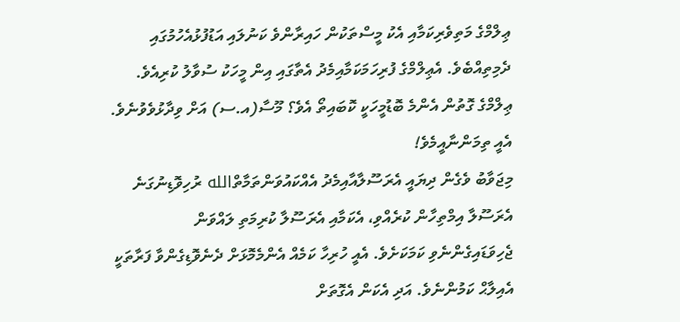ޢިލްމްގެ މަތިވެރިކަމާއި އެކު މީސްތަކުން ހައިރާންވެ ކަނުލައި އަޑުފުޅުއެހުމުގައި ދެމިތިއްބެވެ. އެޢިލްމްގެ ފުރިހަމަކަމާއިމެދު އެތާގައި އިން މީހަކު ސުވާލު ކުރިއެވެ. ޢިލްމްގެ ގޮތުން އެންމެ ބޮޑުމީހަކީ ކޮބައިތޯ އެވެ؟ މޫސާ(އ.ސ) އަށް ވިދާޅުވެވުނެވެ. އެއީ ތިމަންނާއީމެވެ!
މިޖަވާބު ވެގެން ދިޔައީ އެރަސޫލާއާއިމެދު އެއްކައުވަންތަމާތްالله ރުހިވޮޑިނުގަނެ އެރަސޫލާ އިމްތިހާން ކުރެއްވި، އެކަމާއި އެރަސޫލާ ކުރިމަތި ލައްވަން ޖެހިވަޑައިގެންނެވި ކަމަކަށެވެ. އެއީ ހުރިހާ ކަމެއް އެންމެމޮޅަށް ދެނެވޮޑިގެންވާ ފަރާތަކީ އެއިލާޙް ކަމުންނެވެ. އަދި އެކަން އެގޮތަށް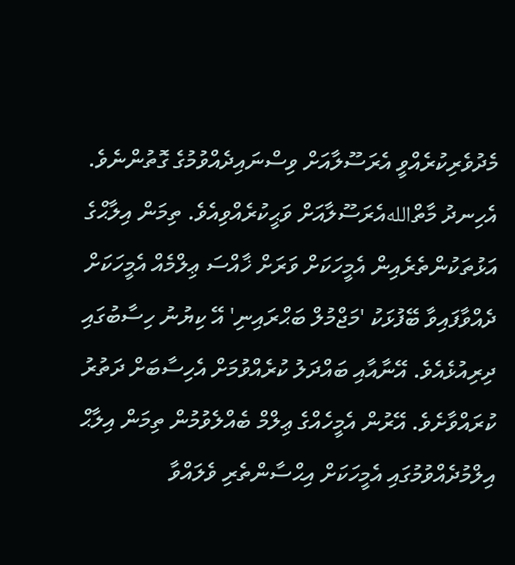މެދުވެރިކުރެއްވީ އެރަސޫލާއަށް ވިސްނައިދެއްވުމުގެ ގޮތުންނެވެ. އެހިނދު މާތްاللهއެރަސޫލާއަށް ވަޙީކުރެއްވިއެވެ. ތިމަން އިލާޙްގެ އަޅުތަކުންތެރެއިން އެމީހަކަށް ވަރަށް ޚާއްސަ ޢިލްމެއް އެމީހަކަށް ދެއްވާފައިވާ ބޭފުޅަކު 'މަޖްމުލް ބަޙްރައިނި' އޭ ކިޔުނު ހިސާބުގައި ދިރިއުޅެއެވެ. އޭނާއާއި ބައްދަލު ކުރެއްވުމަށް އެހިސާބަށް ދަތުރު ކުރައްވާށެވެ. އޭރުން އެމީހެއްގެ ޢިލްމް ބެއްލެވުމުން ތިމަން އިލާޙް އިލްމުދެއްވުމުގައި އެމީހަކަށް އިޙްސާންތެރި ވެލައްވާ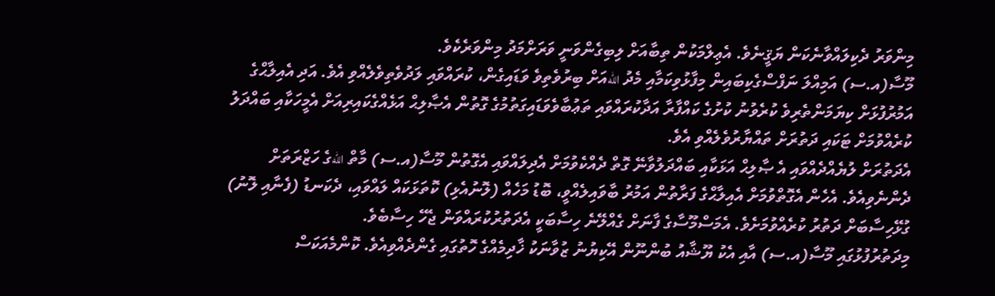މިންވަރު ދެކިލައްވާނެކަން ޔަޤީނެވެ. އެޢިލްމަކުން ތިބާއަށް ލިބިގެންވަނީ ވަރަށްމަދު މިންވަރެކެވެ.
މޫސާ(އ.ސ) އަމިއްލަ ނަފްސްގެކިބައިން މިފާޅުވިކަމާއި މެދު اللهއަށް ބިރުވެތިވެ ވަޑައިގެން، ކުރައްވައި ލަދުވެތިވެލެއްވި އެވެ. އަދި އެއިލާޙްގެ އަމުރުފުޅަށް ކިޔަމަންތެރިވެ ކުރެވުނު ކުށުގެ ކައްފާރާ އަދާކުރައްވައި ތަޢުބާވެވަޑައިގަތުމުގެ ގޮތުން އެޞާލިޙް އަޅެއްގެކައިރިއަށް އެމީހަކާއި ބައްދަލު ކުރެއްވުމަށް ޓަކައި ދަތުރަށް ތައްޔާރުވެލެއްވި އެވެ.
އެދަތުރަށް ލުޔެއްދެއްވައި އެ ޞާލިޙް އަޅަކާއި ބައްދަލުވާނޭ ގޮތް ދެއްކެވުމަށް އެދިލައްވައި އެގޮތުން މޫސާ(އ.ސ) މާތް اللهގެ ހަޒްރަތަށް ދެންނެވިއެވެ. އެހެން އެގޮތްވުމަށް އެއިލާޙްގެ ފަރާތުން އަމުރު ބާވައިލެއްވީ، ބޮޑު މަހެއް (ލޮނުއެޅި) ކޮތަޅަކައް ލައްވައި، ދެކަނޑު (ފެނާއި ލޮނު) ގުޅޭހިސާބަށް ދަތުރު ކުރެއްވުމަށެވެ. އެމަސްމޫސާގެ ފާނަށް ގެއްލޭނެ ހިސާބަކީ އެދަތުރުކުރައްވަން ޖެހޭ ހިސާބެވެ.
މިދަތުރުފުޅުގައި މޫސާ(އ.ސ) އާއި އެކު ޔޫޝާއު ބުންނޫން އޭކިޔުނު ޒުވާނަކު ޚާދިމެއްގެ ހޮތުގައި ގެންދެއްވިއެވެ. ކޮންމެއަކަސް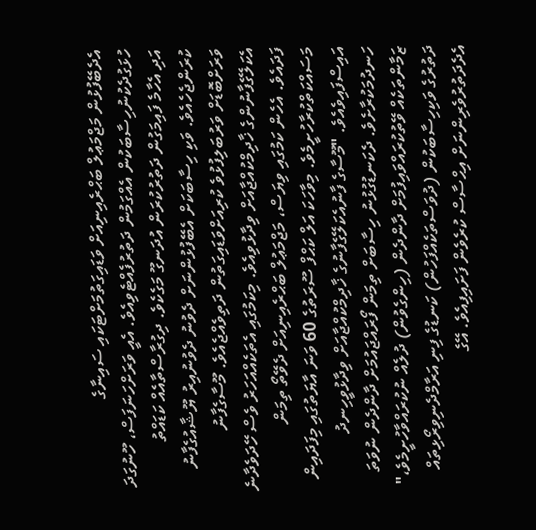އެދެބޭފުޅުން މަޖްމަޢުލް ބަޙްރެއިނިއަށް ވަޑައިގަތުމަށްޓަކައި ސައިނާގެ ހުޅަގުދެކުނުހިސާބަކުން އެއްގަމުން ދަތުރުފެއްޓެވިއެވެ. އެއީ ވަރަށްހަނަފަސް، ހޫނުގަދަ އަދި އެހާމެ ފައިމަގުން ދަތުރުކުރަން އުދަނގޫ މަގެކެވެ. ދިގުރާސްތާއެއް ކަޑައްތު ކުރަންޖެހެއެވެ. ވަކި ހިސާބަކަށް އެބޭފުޅުންނަށް ދެވުނު ދެވުނުއިރު ޔޫޝާއުގެފާނު ވަރަށްބޮޑަށް ވަރުބަލިފުޅުވެ ކުރިއަށްވަޑައިގަތުން ދަތިވެއްޖެއެވެ. މޫސާގެފާނު އެކަލޭގެފާނުންގެ ޚާދިމްކުއްޖާއަށް ވިދާޅުވިއެވެ. މިކަމުގައި އެތަކެއްއަހަރު ވެސް ހޭދަވެދާނެ ފަދައެވެ. އެހެން ކަމުގައި ވިޔަސް، މަޖްމަޢުލް ބަޙްރެއިނިއަށް ދެވޭތޯ ތިމަން މަސައްކަތްކުރާހުށީމެވެ. މިވާހަކަ އަލް ކަޙްފް ސޫރަތުގެ 60 ވަނަ އާޔަތުގައި މިފަދައިން އައިސްފައިވެއެވެ. "މޫސާގެ ފާނުއެކަލޭގެފާނުގެ ޚާދިމްކުއްޖާއަށް ވިދާޅުވީހިނދު ހަނދުމަކުރާށެވެ. ދެކަނޑުގުޅުނު ހިސާބަށް ތިމަން ފޯރައްޖައުމަށް ދާންދެން ނުވަތަ ޒަމާންތަކެއް ވޭތުކުރައްވައިފުމަށް ދާންދެން (ހިންގެވުން) ދުލެއް ނުކުރައްވާހުށީމެވެ،"
ދަތުރުގެ ވަކިހިސާބަކުން (ދުވަސްތަކެއްފަހުން) ކަނޑުގެ ފިނި އަރާމްދެނިވިރޯޅިތައް އެދެދަތުރުވެރިންނަށް އިޙްސާސް ކުރެވެން ފަށައިފިއެވެ. އޭގެ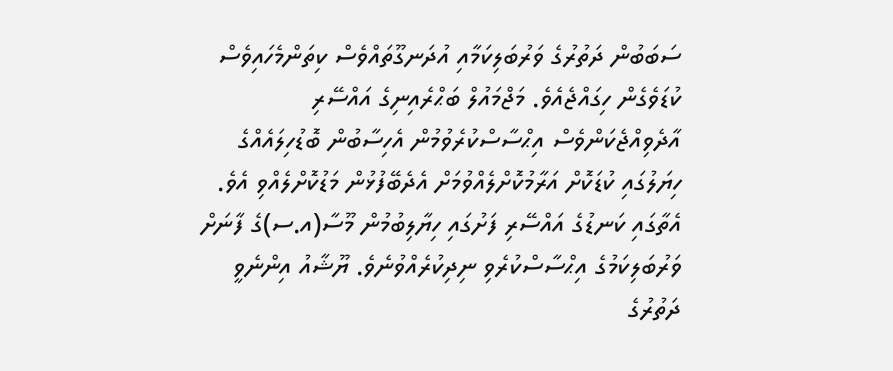ސަބަބުން ދަތުރުގެ ވަރުބަލިކަމާއި އުދަނގޫތައްވެސް ކިތަންމެހައިވެސް ކުޑަވެގެން ހިގައްޖެއެވެ. މަޖްމައުލް ބަޙްރެއިނިގެ އައްސޭރި އާދެވިއްޖެކަންވެސް އިޙްސާސްކުރެވުމުން އެހިސާބުން ބޮޑުހިލައެއްގެ ހިޔަލުގައި ކުޑަކޮށް އަރާމުކޮށްލެއްވުމަށް އެދެބޭފުޅުން މަޑުކޮށްލެއްވި އެވެ. އެތާގައި ކަނޑުގެ އައްސޭރި ފަށުގައި ހިޔާލިބުމުން މޫސާ(އ.ސ)ގެ ފާނަށް ވަރުބަލިކަމުގެ އިޙްސާސްކުރެވި ނިދިކުރެއްވުނެވެ. ޔޫޝާއު އިންނެވީ ދަތުރުގެ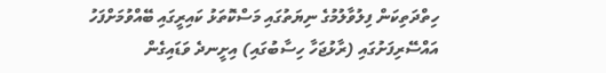ހިތްދަތިކަން ފިލުވާލުމުގެ ނިޔަތުގައި މަސްކޮތަޅު ކައިރީގައި ބޭއްވުމަށްފަހު އައްސޭރިފަށުގައި (ރާޅުޖަހާ ހިސާބުގައި) އިށީނދެ ވަޑައިގެން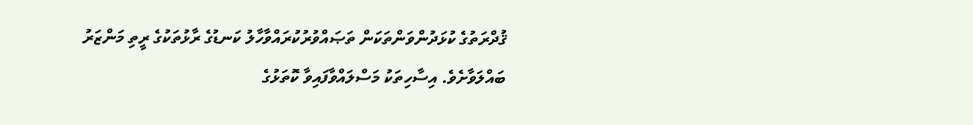ޤުދްރަތުގެ ކުޅަދުންވަންތަކަން ތަޞައްވުރުކުރައްވާހާލު ކަނޑުގެ ރާޅުތަކުގެ ރީތި މަންޒަރު ބައްލަވާށެވެ. އިސާހިތަކު މަސްލައްވާފައިވާ ކޮތަޅުގެ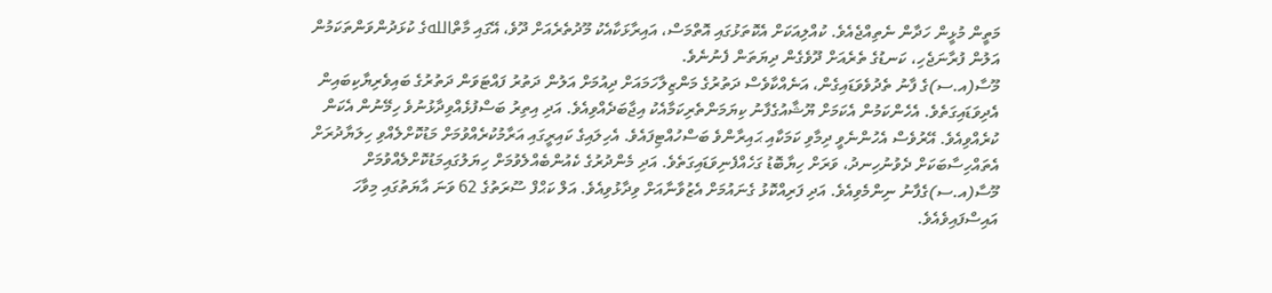މަތީން މުޅީން ހަދާން ނެތިއްޖެއެވެ. ކުއްލިއަކަށް އެކޮތަޅުގައި އޮތްމަސް، އައިރާޅަކާއެކު މޫދުތެރެއަށް ދޫވެ، އޭގައި މާތްاللهގެ ކުޅަދުންވަންތަކަމުން އަލުން ފުރާނަޖެހި، ކަނޑުގެ ތެރެއަށް ދޫވެގެން ދިޔަތަން ފެނުނެވެ.
މޫސާ(އ.ސ)ގެ ފާނު ތެދުވެވަޑައިގެން، އަނެއްކާވެސް ދަތުރުގެ މަންޒިލާހަމައަށް ދިއުމަށް އަލުން ދަތުރު ފައްޓަވަން ދަތުރުގެ ބައިވެރިޔާކިބައިން އެދިވަޑައިގަތެވެ. އެހެންކަމުން އެކަމަށް ޔޫޝާއުގެފާނު ކިޔަމަންތެރިކަމާއެކު އިޖާބަދެއްވިއެވެ. އަދި އިތިރު ބަސްފުޅެއްވިދާޅުނުވެ ހިމޭނުން އެކަން ކުރެއްވިއެވެ. އޭރުވެސް އެހުންނެވީ ދިމާވި ކަމަކާއި ޙައިރާންވެ ބަސްހުއްޓިފައެވެ. އެހިލައިގެ ކައިރީގައި އަރާމުކުރެއްވުމަށް މަޑުކޮށްލެއްވި ހިލަޔާދުރަށް އެތައްހިސާބަކަށް ދެވުނުހިނދު، ވަރަށް ހިޔާބޮޑު ގަހެއްފެނިވަޑައިގަތެވެ. އަދި މެންދުރުގެ ކެއުންބެއްލެވުމަށް ހިޔަލުގައިމަޑުކޮށްލެއްވުމަށް މޫސާ(އ.ސ)ގެފާނު ނިންމެވިއެވެ. އަދި ފަރިއްކޮޅު ގެނައުމަށް އެޒުވާނާއަށް ވިދާޅުވިއެވެ. އަލް ކަޙްފް ސޫރަތުގެ 62 ވަނަ އާޔަތުގައި މިވާހަ އައިސްފައިވެއެވެ.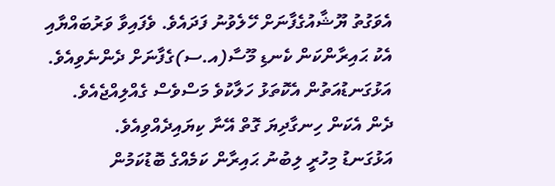އެވަގުތު ޔޫޝާއުގެފާނަށް ހޭލެވުނު ފަދައެވެ. ވެފައިވާ ވަރުބައްޔާއި އެކު ޙައިރާންކަން ކެނޑި މޫސާ(އ.ސ)ގެފާނަށް ދެންނެވިއެވެ. އަޅުގަނޑުއަތުން އެކޮތަޅު ހަލާކުވެ މަސްވެސް ގެއްލިއްޖެއެވެ. ދެން އެކަން ހިނގާދިޔަ ގޮތް އޭނާ ކިޔައިދެއްވިއެވެ.
އަޅުގަނޑު މިހުރީ ލިބުނު ޙައިރާން ކަމެއްގެ ބޮޑުކަމުން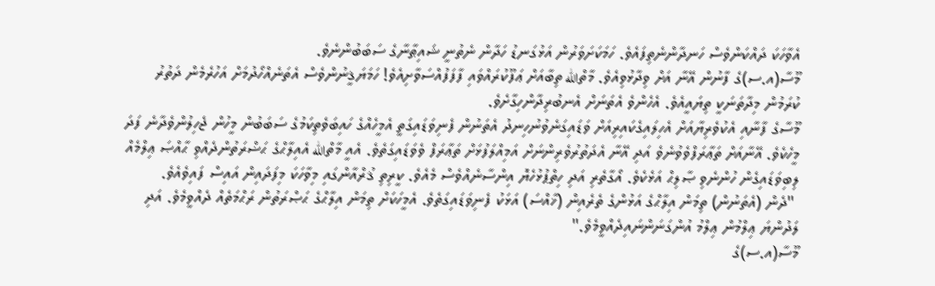އެވާހަކަ ދައްކަންވެސް ހަނދާންނެތިފައެވެ. ހަމަކަށަވަރުން އަޅުގަނޑު ހަދާން ނެތުނީ ޝައިޠާނާގެ ސަބަބުންނެވެ.
މޫސާ(އ.ސ)ގެ ފާނުން އޭނާ އަށް ވިދާޅުވިއެވެ. މާތްالله ތިބާއަށް ޢަފޫކުރައްވައި ފާފަފުއްސަވާށިއެވެ! ހަމަޔަޤީނުންވެސް އެތަނެއްހޯދުމަށް އަހުރެމެން ދަތުރު ކުރަމުން މިދާތަނަކީ ތިޔައީއެވެ. އެހެންވެ އެތަނަށް އެނބުރިދާންހިގާށެވެ.
މޫސާގެ ފާނާއި އެކުވެރިޔާއަށް އެހިލައިގެކައިރިއަށް ވަޑައިގަނެވުނުހިނދު އެތަނުން ފެނިވަޑައިގަތީ އެމީހެއްގެ ހައިބަވެތިކަމުގެ ސަބަބުން މީހުން ޖެހިލުންވެދާނެ ފަދަ މީހެކެވެ. އޭނާއަށް ތަޢާރަފްވެވުނެވެ އަދި އޭނާ އެދަތުރުވެރިންނަށް އަމިއްލަފުޅަށް ތަޢާރަފް ވެވަޑައިގަތެވެ. އެއީ މާތްالله އެއިލާޙްގެ ޙަޟްރަތުންދެއްވި ޙާއްޞަ ޢިލްމެއް ލިބިވަޑައިގެން ހުންނެވި ޞާލިޙް އަޅެކެވެ. އޯގާތެރި އަދި ހިތްޕުޅުހެޔޮ އިންސާނެއްވެސް މެއެވެ. ކީރިތި ޤުރްއާންގައި މިވާހަކަ މިފަދައިން އައިސް ފައިވެއެވެ.
 "ދެން (އެތަނުން) ތިމަން އިލާޙްގެ އަޅުންގެ ތެރެއިން (ޚާއްސަ) އަޅަކު ފެނިވަޑައިގަތެވެ. އެމީހަކަށް ތިމަން އިލާޙްގެ ޙަޞްރަތުން ރަޙްމަތެއް ދެއްވީމެވެ. އަދި ލަދުންޔަ ޢިލްމުން ޢިލްމު އުންގަނަންނައިދެއްވީމެވެ."
މޫސާ(އ.ސ)ގެ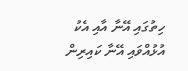ހިތުގައި އޭނާ އާއި އެކު އުޅުއްވައި އޭނާ ކައިރިން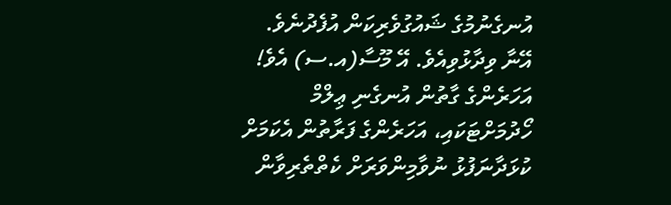އުނގެނުމުގެ ޝައުގުވެރިކަން އުފެދުނެވެ. އޭނާ ވިދާޅުވިއެވެ. އޭ މޫސާ(އ.ސ) އެވެ! އަހަރެންގެ ގާތުން އުނގެނި ޢިލްމް ހޯދުމަށްޓަކައި، އަހަރެންގެ ފަރާތުން އެކަމަށް ކުޅަދާނަފުޅު ނުވާމިންވަރަށް ކެތްތެރިވާން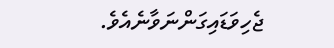ޖެހިވަޑައިގަންނަވާނެއެވެ.